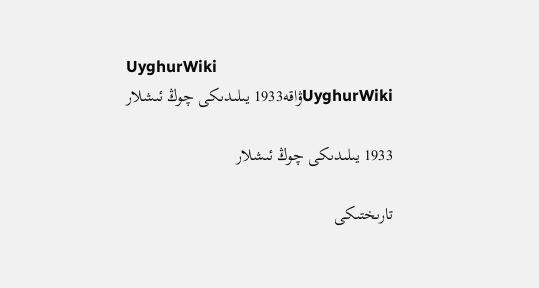UyghurWiki
UyghurWikiۋاقە1933 يىلىدىكى چوڭ ئىشلار

1933 يىلىدىكى چوڭ ئىشلار

تارىختىكى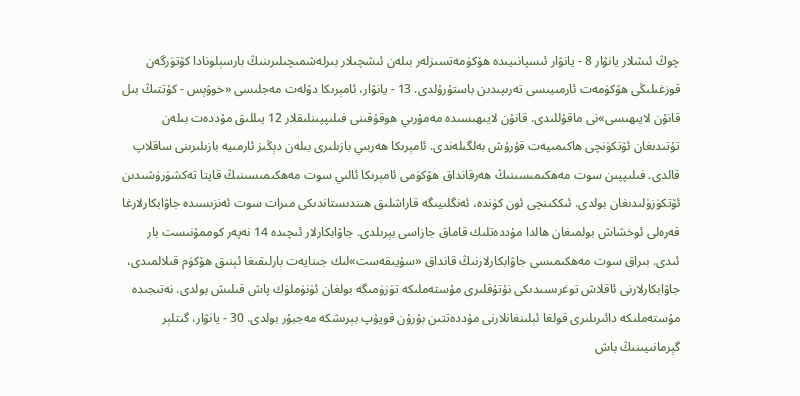چوڭ ئىشلار يانۋار 8 - يانۋار ئىسپانىيىدە ھۆكۈمەتسىزلەر بىلەن ئىشچىلار بىرلەشمىچىلىرىنىڭ بارسېلونادا كۆتۈرگەن قوزغىلىڭى ھۆكۈمەت ئارمىيىسى تەرىپىدىن باستۇرۇلدى. 13 - يانۋار، ئامېرىكا دۆلەت مەجلىسى «خوۋېس - كۇتتىڭ بىل قانۇن لايىھىسى»نى ماقۇللىدى. قانۇن لايىھىسىدە مەمۇرىي ھوقۇقىنى فىلىپپىنلىقلار 12 يىللىق مۇددەت بىلەن تۇتىدىغان ئۆتكۈنچى ھاكىمىيەت قۇرۇش بەلگىلەندى. ئامېرىكا ھەربىي بازىلىرى بىلەن دېڭىز ئارمىيە بازىلىرىنى ساقلاپ قالدى. فىلىپپىن سوت مەھكىمىسىنىڭ ھەرقانداق ھۆكۈمى ئامېرىكا ئالىي سوت مەھكىمىسىنىڭ قايتا تەكشۈرۈشىدىن ئۆتكۈزۈلىدىغان بولدى. ئىككىنچى ئون كۈندە، ئەنگلىيىگە قاراشلىق ھىندىستاندىكى مىرات سوت ئەنزىسىدە جاۋابكارلارغا قەرەلى ئوخشاش بولمىغان ھالدا مۇددەتلىك قاماق جازاسى بېرىلدى. جاۋابكارلار ئىچىدە 14 نەپەر كوممۇنىست بار ئىدى. بىراق سوت مەھكىمىسى جاۋابكارلارنىڭ قانداق «سۇيىقەست»لىك جىنايەت بارلىقىغا ئېنىق ھۆكۈم قىلالمىدى، جاۋابكارلارنى ئاقلاش توغرىسىدىكى نۇتۇقلىرى مۇستەملىكە تۈزۈمىگە بولغان ئۈنۈملۈك پاش قىلىش بولدى. نەتىجىدە مۇستەملىكە دائىرىلىرى قولغا ئېلىنغانلارنى مۇددەتتىن بۇرۇن قويۇپ بېرىشكە مەجبۇر بولدى. 30 - يانۋار، گىتلېر گېرمانىيىنىڭ باش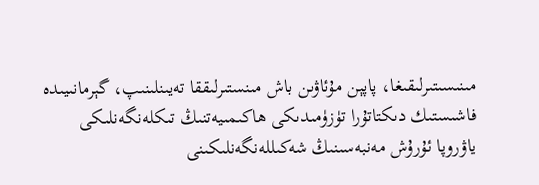مىنىسىتىرلىقىغا، پاپېن مۇئاۋىن باش مىنستىرلىققا تەيىنلىنىپ، گېرمانىيىدە فاشىستىك دىكتاتۇرا تۈزۈمىدىكى ھاكىمىيەتنىڭ تىكلەنگەنلىكى ياۋروپا ئۇرۇش مەنبەسىنىڭ شەكىللەنگەنلىكىنى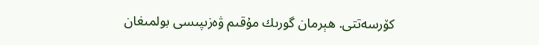كۆرسەتتى. ھېرمان گورىك مۇقىم ۋەزىپىسى بولمىغان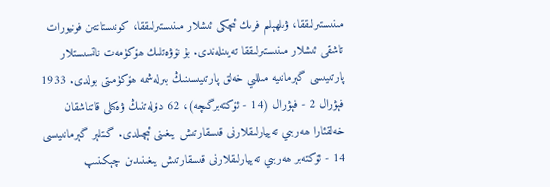مىنىستىرلىققا، ۋىلھېلىم فرىك ئىچكى ئىشلار مىنىستىرلىققا، كونىستانتىن فونيورات تاشقى ئىشلار مىنىستىرلىققا تەيىنلەندى. بۇ نۆۋەتلىك ھۆكۈمەت ناتسىستلار پارتىيىسى گېرمانىيە مىللىي خەلق پارتىيىسىنىڭ بىرلەشمە ھۆكۈمىتى بولدى. 1933 فېۋرال 2 - فېۋرال (14 - ئۆكتەبرگىچە)، 62 دۆلەتنىڭ ۋەكىلى قاتناشقان خەلقئارا ھەربىي تەييارلىقلارنى قىسقارتىش يىغىنى ئېچىلدى. گىتلېر گېرمانىيىسى 14 - ئۆكتەبر ھەربىي تەييارلىقلارنى قىسقارتىش يىغىنىدىن چېكىنىپ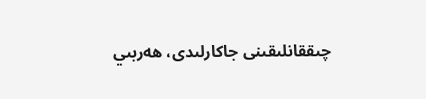چىققانلىقىنى جاكارلىدى، ھەربىي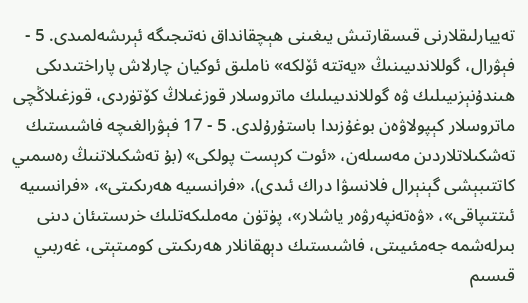تەييارلىقلارنى قىسقارتىش يىغىنى ھېچقانداق نەتىجىگە ئېرىشەلمىدى. 5 - فېۋرال، گوللاندىيىنىڭ «يەتتە ئۆلكە» ناملىق ئوكيان چارلاش پاراختىدىكى ھىندۇنېزىيىلىك ۋە گوللاندىيىلىك ماتروسلار قوزغىلاڭ كۆتۈردى، قوزغىلاڭچى ماتروسلار كېپولاۋەن بوغۇزىدا باستۇرۇلدى. 5 - 17 فېۋرالغىچە فاشىستىك تەشكىلاتلاردىن مەسىلەن، «ئوت كرېست پولكى» (بۇ تەشكىلاتنىڭ رەسمىي كاتتىبېشى گېنېرال فلانسۋا دراك ئىدى)، «فرانسىيە ھەرىكىتى»، «فرانسىيە ئىتتىپاقى»، «ۋەتەنپەرۋەر ياشلار»، پۈتۈن مەملىكەتلىك خرىستىئان دىنى بىرلەشمە جەمئىيىتى، فاشىستىك دېھقانلار ھەرىكىتى كومىتېتى، غەربىي قىسىم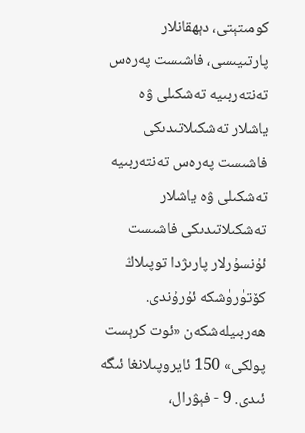كومىتېتى، دېھقانلار پارتىيىسى، فاشىست پەرەس تەنتەربىيە تەشكىلى ۋە ياشلار تەشكىلاتىدىكى فاشىست پەرەس تەنتەربىيە تەشكىلى ۋە ياشلار تەشكىلاتىدىكى فاشىست ئۇنسۇرلار پارىژدا توپىلاڭ كۆتۈرۈشكە ئۇرۇندى. ھەربىيلەشكەن «ئوت كرېست پولكى» 150 ئايروپىلانغا ئىگە ئىدى. 9 - فېۋرال،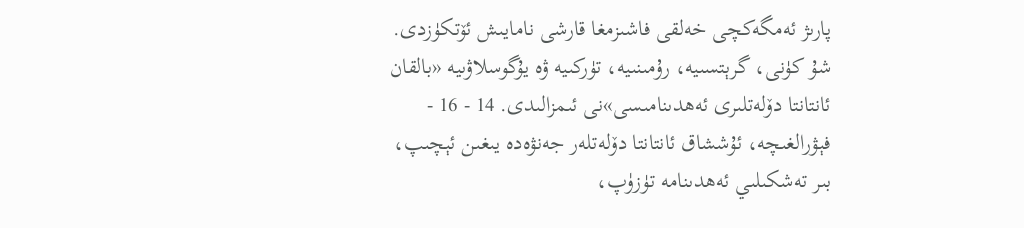پارىژ ئەمگەكچى خەلقى فاشىزمغا قارشى نامايىش ئۆتكۈزدى. شۇ كۈنى، گرېتسىيە، رۇمىنىيە، تۈركىيە ۋە يۇگوسلاۋىيە «بالقان ئانتانتا دۆلەتلىرى ئەھدىنامىسى»نى ئىمزالىدى. 14 - 16 - فېۋرالغىچە، ئۇششاق ئانتانتا دۆلەتلەر جەنۋەدە يىغىن ئېچىپ، بىر تەشكىلىي ئەھدىنامە تۈزۈپ،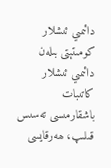دائىمىي ئىشلار كومىتېتى بىلەن دائىمىي ئىشلار كاتىبات باشقارمىسى تەسىس قىلىپ، ھەرقايسى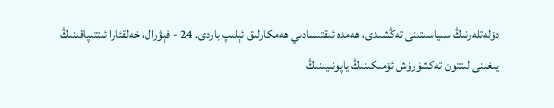دۆلەتلەرنىڭ سىياسىتىنى تەڭشىدى، ھەمدە ئىقتىسادىي ھەمكارلىق ئېلىپ باردى. 24 - فېۋرال، خەلقئارا ئىتتىپاقىنىڭ يىغىنى لىتتون تەكشۈرۈش ئۆمىكىنىڭ ياپونىيىنىڭ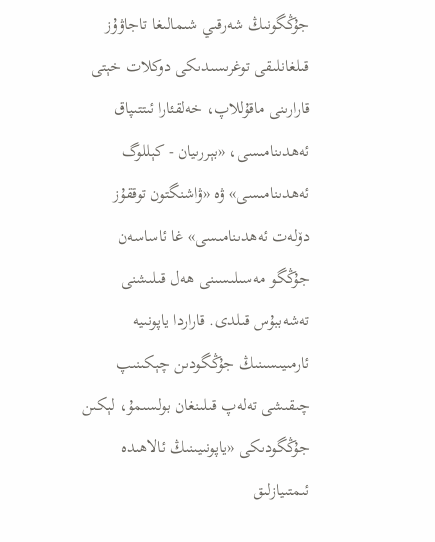جۇڭگونىڭ شەرقىي شىمالىغا تاجاۋۇز قىلغانلىقى توغرىسىدىكى دوكلات خېتى قارارىنى ماقۇللاپ، خەلقئارا ئىتتىپاق ئەھدىنامىسى، «بېررىيان - كېللوگ ئەھدىنامىسى» ۋە «ۋاشنگتون توققۇز دۆلەت ئەھدىنامىسى» غا ئاساسەن جۇڭگو مەسىلىسىنى ھەل قىلىشنى تەشەببۇس قىلدى. قاراردا ياپونىيە ئارمىيىسىنىڭ جۇڭگودىن چېكىنىپ چىقىشى تەلەپ قىلىنغان بولسىمۇ، لېكىن جۇڭگودىكى «ياپونىيىنىڭ ئالاھىدە ئىمتىيازلىق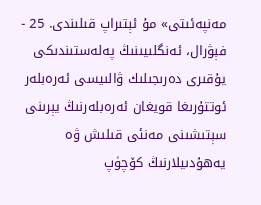مەنپەئىتى» مۇ ئېتىراپ قىلىندى. 25 - فېۋرال، ئەنگلىيىنىڭ پەلەستىندىكى يۇقىرى دەرىجىلىك ۋالىيسى ئەرەبلەر ئوتتۇرىغا قويغان ئەرەبلەرنىڭ يېرىنى سېتىشىنى مەنئى قىلىش ۋە يەھۇدىيلارنىڭ كۆچۈپ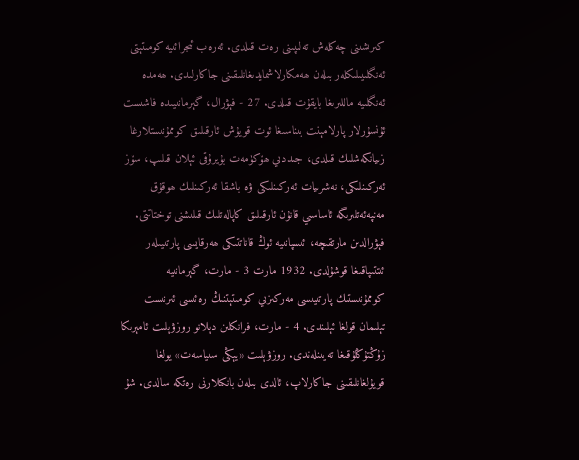كىرىشىنى چەكلەش تەلىپىنى رەت قىلدى. ئەرەب ئىجرائىيە كومىتېتى ئەنگلىيىلىكلەر بىلەن ھەمكارلاشمايدىغانلىقىنى جاكارلىدى. ھەمدە ئەنگلىيە ماللىرىغا بايقۇت قىلدى. 27 - فېۋرال، گېرمانىيىدە فاشىست ئۇنسۇرلار پارلامېنت بىناسىغا ئوت قويۇش ئارقىلىق كوممۇنىستلارغا زىيانكەشلىك قىلدى، جىددىي ھۆكۈمەت بۇيرۇقى ئېلان قىلىپ، سۆز ئەركىنلىكى، نەشرىيات ئەركىنلىكى ۋە باشقا ئەركىنلىك ھوقۇق مەنپەئەتلىرىگە ئاساسىي قانۇن ئارقىلىق كاپالەتلىك قىلىشنى توختاتتى. فېۋرالدىن مارتقىچە، ئىسپانىيە ئوڭ قاناتتىكى ھەرقايسى پارتىيىلەر ئىتتىپاقىغا قوشۇلدى. 1932 مارت 3 - مارت، گېرمانىيە كوممۇنىستىك پارتىيىسى مەركىزىي كومىتېتنىڭ رەئىسى ئىرنىست تېلىمان قولغا ئېلىندى. 4 - مارت، فرانكلىن دېلانو روزۋېلىت ئامېرىكا زۇڭتۇڭلۇقىغا تەيىنلەندى. روزۋېلىت «يېڭى سىياسەت» يولغا قويۇلغانلىقىنى جاكارلاپ، ئالدى بىلەن بانكىلارنى رەتكە سالدى. شۇ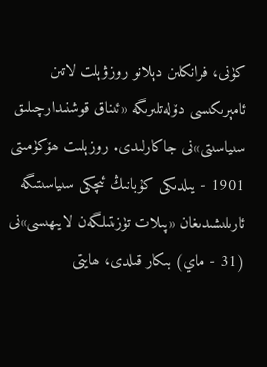كۈنى، فرانكلىن دېلانو روزۋېلت لاتىن ئامېرىكىسى دۆلەتلىرىگە «ئىناق قوشنىدارچىلىق سىياسىتى»نى جاكارلىدى. روزېلىت ھۆكۈمىتى 1901 - يىلدىكى كۇبانىڭ ئىچكى سىياسىتىگە ئارىلىشىدىغان «پىلات تۈزىتىلگەن لايىھىسى»نى (31 - ماي) بىكار قىلدى، ھايتى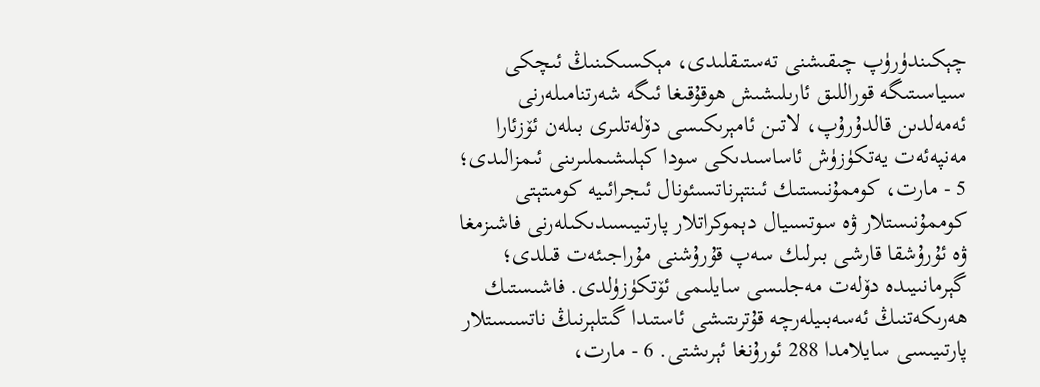چېكىندۈرۈپ چىقىشنى تەستىقلىدى، مېكسىكىنىڭ ئىچكى سىياسىتىگە قوراللىق ئارىلىشىش ھوقۇقىغا ئىگە شەرتنامىلەرنى ئەمەلدىن قالدۇرۇپ، لاتىن ئامېرىكىسى دۆلەتلىرى بىلەن ئۆزئارا مەنپەئەت يەتكۈزۈش ئاساسىدىكى سودا كېلىشىملىرىنى ئىمزالىدى؛ 5 - مارت، كوممۇنىستىك ئىنتېرناتسىئونال ئىجرائىيە كومىتېتى كوممۇنىستلار ۋە سوتسىيال دېموكراتلار پارتىيىسىدىكىلەرنى فاشىزمغا ۋە ئۇرۇشقا قارشى بىرلىك سەپ قۇرۇشنى مۇراجىئەت قىلدى؛ گېرمانىيىدە دۆلەت مەجلىسى سايلىمى ئۆتكۈزۈلدى. فاشىستىك ھەرىكەتنىڭ ئەسەبىيلەرچە قۇترىتىشى ئاستىدا گىتلېرنىڭ ناتسىستلار پارتىيىسى سايلامدا 288 ئورۇنغا ئېرىشتى. 6 - مارت،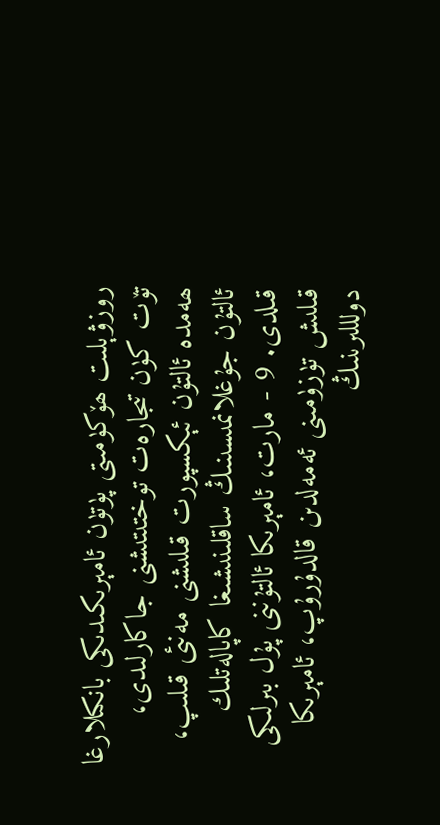روزۋېلىت ھۆكۈمىتى پۈتۈن ئامېرىكىدىكى بانكىلارغا تۆت كۈن تىجارەت توختىتىشنى جاكارلىدى، ھەمدە ئالتۇن ئېكسپورت قىلىشنى مەنئى قىلىپ، ئالتۇن جۇغلانمىسىنىڭ ساقلىنىشىغا كاپالەتلىك قىلدى. 9 - مارت، ئامېرىكا ئالتۇننى پۇل بىرلىكى قىلىش تۈزۈمىنى ئەمەلدىن قالدۇرۇپ، ئامېرىكا دولللىرىنىڭ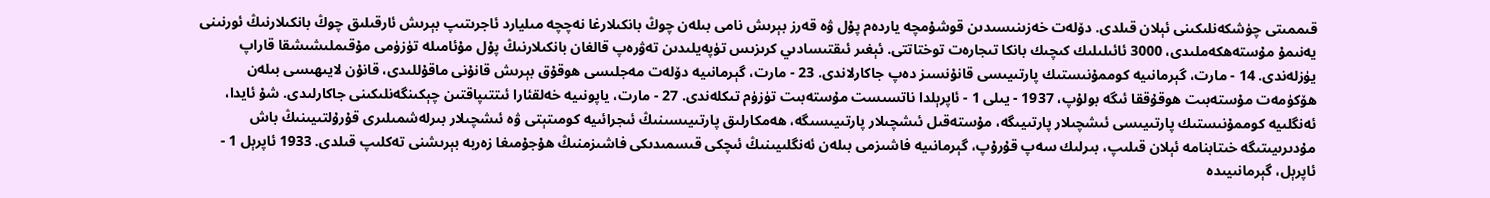قىممىتى چۈشكەنلىكىنى ئېلان قىلدى. دۆلەت خەزىنىسىدىن قوشۇمچە ياردەم پۇل ۋە قەرز بېرىش نامى بىلەن چوڭ بانكىلارغا نەچچە مىليارد ئاجرىتىپ بېرىش ئارقىلىق چوڭ بانكىلارنىڭ ئورنىنى يەنىمۇ مۇستەھكەملىدى، 3000 ئائىلىلىك كىچىك بانكا تىجارەت توختاتتى. ئېغىر ئىقتىسادىي كرىزىس تۈپەيلىدىن تەۋرەپ قالغان بانكىلارنىڭ پۇل مۇئامىلە تۈزۈمى مۇقىملىشىشقا قاراپ يۈزلەندى. 14 - مارت، گېرمانىيە كوممۇنىستىك پارتىيىسى قانۇنسىز دەپ جاكارلاندى. 23 - مارت، گېرمانىيە دۆلەت مەجلىسى ھوقۇق بېرىش قانۇنى ماقۇللىدى، قانۇن لايىھىسى بىلەن ھۆكۈمەت مۇستەبىت ھوقۇققا ئىگە بولۇپ، 1937 - يىلى 1 - ئاپرېلدا ناتسىست مۇستەبىت تۈزۈم تىكلەندى. 27 - مارت، ياپونىيە خەلقئارا ئىتتىپاقتىن چېكىنگەنلىكىنى جاكارلىدى. شۇ ئايدا، ئەنگلىيە كوممۇنىستىك پارتىيىسى ئىشچىلار پارتىيىگە، مۇستەقىل ئىشچىلار پارتىيىسىگە، ھەمكارلىق پارتىيىسىنىڭ ئىجرائىيە كومىتېتى ۋە ئىشچىلار بىرلەشمىلىرى قۇرۇلتىيىنىڭ باش مۇدىرىيىتىگە خىتابنامە ئېلان قىلىپ، بىرلىك سەپ قۇرۇپ، گېرمانىيە فاشىزمى بىلەن ئەنگلىيىنىڭ ئىچكى قىسمىدىكى فاشىزمنىڭ ھۇجۇمىغا زەربە بېرىشنى تەكلىپ قىلدى. 1933 ئاپرېل 1 - ئاپرېل، گېرمانىيىدە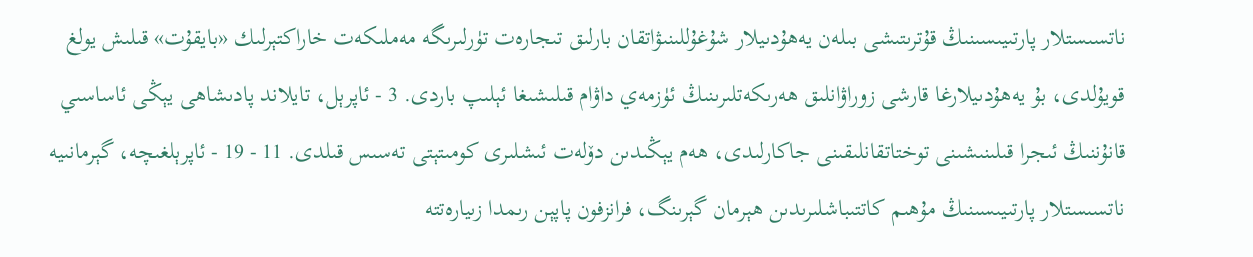ناتسىستلار پارتىيىسىنىڭ قۇترىتىشى بىلەن يەھۇدىيلار شۇغۇللىنىۋاتقان بارلىق تىجارەت تۈرلىرىگە مەملىكەت خاراكتېرلىك «بايقۇت» قىلىش يولغ قويۇلدى، بۇ يەھۇدىيلارغا قارشى زوراۋانلىق ھەرىكەتلىرىنىڭ ئۈزمەي داۋام قىلىشىغا ئېلىپ باردى. 3 - ئاپرېل، تايلاند پادىشاھى يېڭى ئاساسىي قانۇننىڭ ئىجرا قىلىنىشىنى توختاتقانلىقىنى جاكارلىدى، ھەم يېڭىدىن دۆلەت ئىشلىرى كومىتېتى تەسىس قىلدى. 11 - 19 - ئاپرېلغىچە، گېرمانىيە ناتسىستلار پارتىيىسىنىڭ مۇھىم كاتتىباشلىرىدىن ھېرمان گېرىنگ، فرانزفون پاپېن رىمدا زىيارەتتە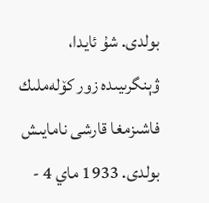بولدى. شۇ ئايدا، ۋېنگرىيىدە زور كۆلەملىك فاشىزمغا قارشى نامايىش بولدى. 1933 ماي 4 -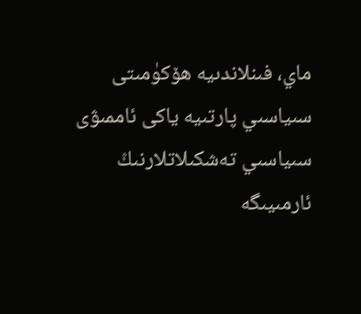ماي، فىنلاندىيە ھۆكۈمىتى سىياسىي پارتىيە ياكى ئاممىۋى سىياسىي تەشكىلاتلارنىڭ ئارمىيىگە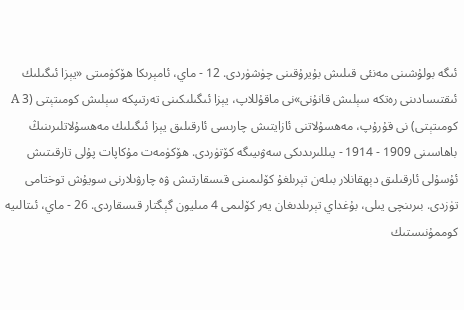ئىگە بولۇشىنى مەنئى قىلىش بۇيرۇقىنى چۈشۈردى. 12 - ماي، ئامېرىكا ھۆكۈمىتى «يېزا ئىگىلىك ئىقتىسادىنى رەتكە سېلىش قانۇنى»نى ماقۇللاپ، يېزا ئىگىلىكىنى تەرتىپكە سېلىش كومىتېتى (3 A كومىتېتى) نى قۇرۇپ، مەھسۇلاتنى ئازايتىش چارىسى ئارقىلىق يېزا ئىگىلىك مەھسۇلاتلىرىنىڭ باھاسىنى 1909 - 1914 - يىللىرىدىكى سەۋىيىگە كۆتۈردى. ھۆكۈمەت مۇكاپات پۇلى تارقىتىش ئۇسۇلى ئارقىلىق دېھقانلار بىلەن تېرىلغۇ كۆلىمىنى قىسقارتىش ۋە چارۋىلارنى سويۇش توختامى تۈزدى. بىرىنچى يىلى، بۇغداي تېرىلدىغان يەر كۆلىمى 4 مىليون گېگتار قىسقاردى. 26 - ماي، ئىتالىيە كوممۇنىستىك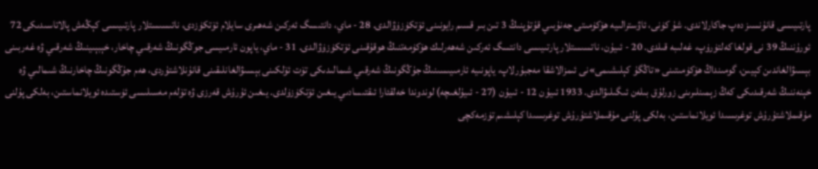پارتىيىسى قانۇنسىز دەپ جاكارلاندى. شۇ كۈنى، ئاۋسترالىيە ھۆكۈمىتى جەنۇبىي قۇتۇپنىڭ 3 تىن بىر قسىم رايونىنى ئۆتكۈزۈۋالدى. 28 - ماي، دانتىسگ ئەركىن شەھىرى سايلام ئۆتكۈزدى، ناتىسىستلار پارتىيىسى كېڭەش پالاتاسىدىكى 72 ئورۇننىڭ 39 نى قولغا كەلتۈرۈپ، غەلىبە قىلدى. 20 - ئىيۇن، ناتسىستلار پارتىيىسى دانتسگ ئەركىن شەھەرلىك ھۆكۈمەتنىڭ ھوقۇقىنى ئۆتكۈزۈۋالدى. 31 - ماي، ياپون ئارمىيسى جوڭگونىڭ شەرقىي چاخار، خېبېىينىڭ شەرقىي ۋە غەربىنى بېسىۋالغاندىن كېيىن، گومىنداڭ ھۆكۈمىتىنى «تاڭگۇ كېلىشىمى»نى ئىمزالاشقا مەجبۇرلاپ، ياپونىيە ئارمىيىسىنىڭ جۇڭگونىڭ شەرقىي شىمالىدىكى تۆت ئۆلكىنى بېسىۋالغانلىقىنى قانۇنلاشتۇردى، ھەم جۇڭگونىڭ چاخارنىڭ شىمالىي ۋە خېنەننىڭ شەرقىدىكى كەڭ زېمىنلىرىنى زورلۇق بىلەن ئىگىلىۋالدى. 1933 ئىيۇن 12 - ئىيۇن (27 - ئىيۇلغىچە) لوندوندا خەلقئارا ئىقتىسادىي يىغىن ئۆتكۈزۈلدى. يىغىن ئۇرۇش قەرزى ۋە تۆلەم مەسىلىسى ئۈستىدە ئويلانماستىن، بەلكى پۇلنى مۇقىملاشتۇرۇش توغرىسىدا ئويلانماستىن، بەلكى پۇلنى مۇقىملاشتۇرۇش توغرىسىدا كېلىشىم تۈزمەكچى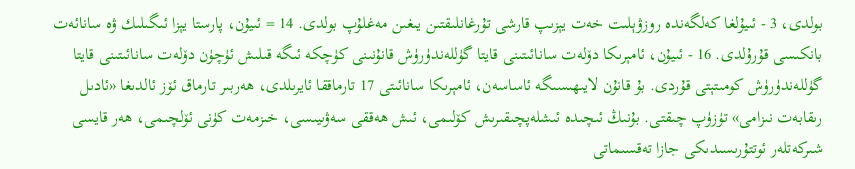بولدى، 3 - ئىيۇلغا كەلگەندە روزۋېلىت خەت يېزىپ قارشى تۇرغانلىقتىن يىغىن مەغلۇپ بولدى. 14 = ئىيۇن، پارستا يېزا ئىگىلىك ۋە سانائەت بانكىسى قۇرۇلدى. 16 - ئىيۇن، ئامېرىكا دۆلەت سانائىتىنى قايتا گۈللەندۈرۈش قانۇنىنى كۈچكە ئىگە قىلىش ئۈچۈن دۆلەت سانائىتىنى قايتا گۈللەندۈرۈش كومىتېتى قۇردى. بۇ قانۇن لايىھىسىگە ئاساسەن، ئامېرىكا سانائىتى 17 تارماققا ئايرىلدى، ھەربىر تارماق ئۆز ئالدىغا «ئادىل رىقابەت نىزامى» تۈزۈپ چىقتى. بۇنىڭ ئىچىدە ئىشلەپچىقىرىش كۆلىمى، ئىش ھەققى سەۋىيىسى، خىزمەت كۈنى ئۆلچىمى، ھەر قايسى شىركەتلەر ئوتتۇرىسىدىكى جازا تەقسىماتى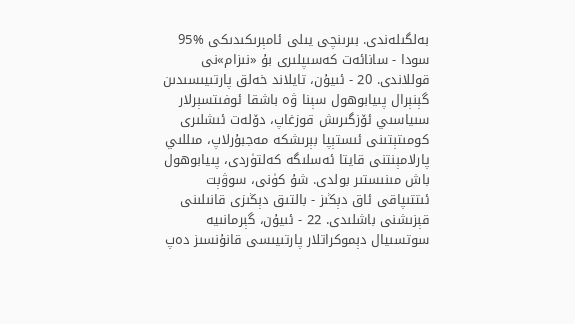بەلگىلەندى. بىرىنچى يىلى ئامېرىكىدىكى %95 سودا - سانائەت كەسىپلىرى بۇ «نىزام»نى قوللاندى. 20 - ئىيۇن، تايلاند خەلق پارتىيىسىدىن گېنېرال پىيابوھول سېنا ۋە باشقا ئوفىتسېرلار سىياسىي ئۆزگىرىش قوزغاپ، دۆلەت ئىشلىرى كومىتېتىنى ئىستېپا بېرىشكە مەجبۇرلاپ، مىللىي پارلامېنتنى قايتا ئەسلىگە كەلتۈردى، پىيابوھول باش مىنىستىر بولدى. شۇ كۈنى، سوۋېت ئىتتىپاقى ئاق دېڭىز - بالتىق دېڭىزى قانىلىنى قېزىشنى باشلىدى. 22 - ئىيۇن، گېرمانىيە سوتسىيال دېموكراتلار پارتىيىسى قانۇنسىز دەپ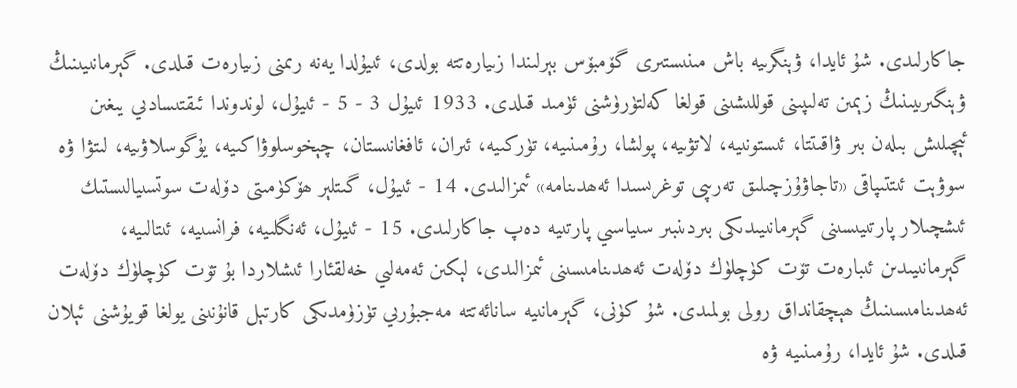جاكارلىدى. شۇ ئايدا، ۋېنگرىيە باش مىنىستىرى گۆمبۆس بېرلىندا زىيارەتتە بولدى، ئىيۇلدا يەنە رىمنى زىيارەت قىلدى. گېرمانىيىنىڭ ۋېنگىرىيىنىڭ زېمىن تەلىپىنى قوللىشىنى قولغا كەلتۈرۈشنى ئۈمىد قىلدى. 1933 ئىيۇل 3 - 5 - ئىيۇل، لوندوندا ئىقتىسادىي يىغىن ئېچىلىش بىلەن بىر ۋاقىتتا، ئىستونىيە، لاتۋىيە، پولشا، رۇمىنىيە، تۈركىيە، ئىران، ئافغانىستان، چېخوسلوۋاكىيە، يۇگوسلاۋىيە، لىتۋا ۋە سوۋېت ئىتتىپاقى «تاجاۋۇزچىلىق تەرىپى توغرىسىدا ئەھدىنامە» ئىمزالىدى. 14 - ئىيۇل، گىتلېر ھۆكۈمىتى دۆلەت سوتسىيالىستىك ئىشچىلار پارتىيىسىنى گېرمانىيىدىكى بىردىنبىر سىياسىي پارتىيە دەپ جاكارلىدى. 15 - ئىيۇل، ئەنگلىيە، فرانسىيە، ئىتالىيە، گېرمانىيىدىن ئىبارەت تۆت كۈچلۈك دۆلەت ئەھدىنامىسىنى ئىمزالىدى، لېكىن ئەمەلىي خەلقئارا ئىشلاردا بۇ تۆت كۈچلۈك دۆلەت ئەھدىنامىسىنىڭ ھېچقانداق رولى بولمىدى. شۇ كۈنى، گېرمانىيە سانائەتتە مەجبۇرىي تۈزۈمدىكى كارتېل قانۇنىنى يولغا قويۇشنى ئېلان قىلدى. شۇ ئايدا، رۇمىنىيە ۋە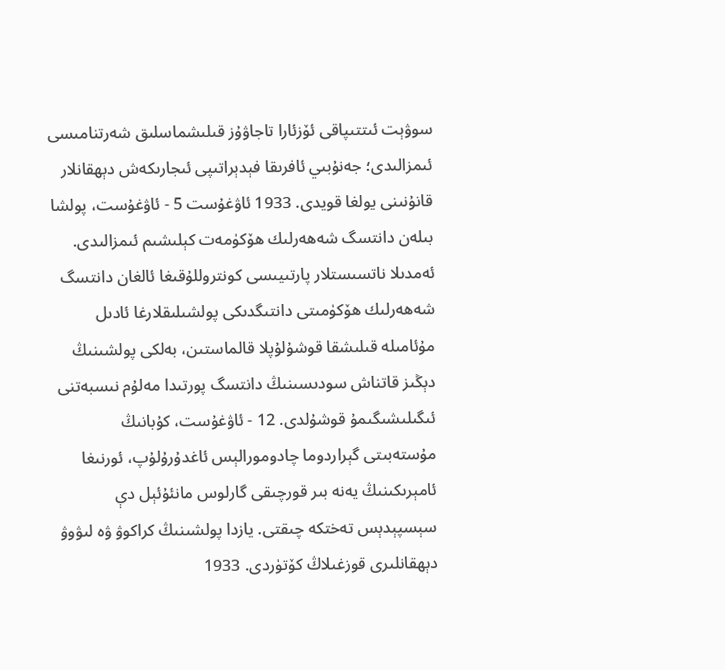سوۋېت ئىتتىپاقى ئۆزئارا تاجاۋۇز قىلىشماسلىق شەرتنامىسى ئىمزالىدى؛ جەنۇبىي ئافرىقا فېدېراتىپى ئىجارىكەش دېھقانلار قانۇنىنى يولغا قويدى. 1933 ئاۋغۇست 5 - ئاۋغۇست، پولشا بىلەن دانتسگ شەھەرلىك ھۆكۈمەت كېلىشىم ئىمزالىدى. ئەمدىلا ناتسىستلار پارتىيىسى كونتروللۇقىغا ئالغان دانتسگ شەھەرلىك ھۆكۈمىتى دانتىگدىكى پولشىلىقلارغا ئادىل مۇئامىلە قىلىشقا قوشۇلۇپلا قالماستىن، بەلكى پولشىنىڭ دېڭىز قاتناش سودىسىنىڭ دانتسگ پورتىدا مەلۇم نىسبەتنى ئىگىلىشىگىمۇ قوشۇلدى. 12 - ئاۋغۇست، كۇبانىڭ مۇستەبىتى گېراردوما چادومورالېس ئاغدۇرۇلۇپ، ئورنىغا ئامېرىكىنىڭ يەنە بىر قورچىقى گارلوس مانئۇئېل دې سېسپېدېس تەختكە چىقتى. يازدا پولشىنىڭ كراكوۋ ۋە لىۋوۋ دېھقانلىرى قوزغىلاڭ كۆتۈردى. 1933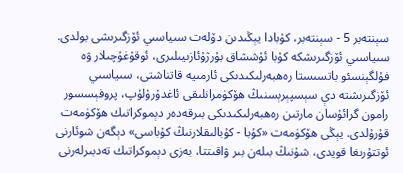سېنتەبر 5 - سېنتەبر، كۇبادا يېڭىدىن دۆلەت سىياسىي ئۆزگىرىشى بولدى. سىياسىي ئۆزگىرىشكە كۇبا ئۇششاق بۇرژۇئازىيىلىرى، ئوقۇغۇچىلار ۋە فۇلگېنسئو باتسىستا رەھبەرلىكىدىكى ئارمىيە قاتناشتى، سىياسىي ئۆزگىرىشتە دې سېسپېرېسنىڭ ھۆكۈمرانلىقى ئاغدۇرۇلۇپ، پروفېسسور رامون گرائۇسان مارتىن رەھبەرلىكىدىكى بىرقەدەر دېموكراتىك ھۆكۈمەت قۇرۇلدى. يېڭى ھۆكۈمەت «كۇبا - كۇبالىقلارنىڭ كۇباسى» دېگەن شوئارنى ئوتتۇرىغا قويدى، شۇنىڭ بىلەن بىر ۋاقىتتا، بەزى دېموكراتىك تەدبىرلەرنى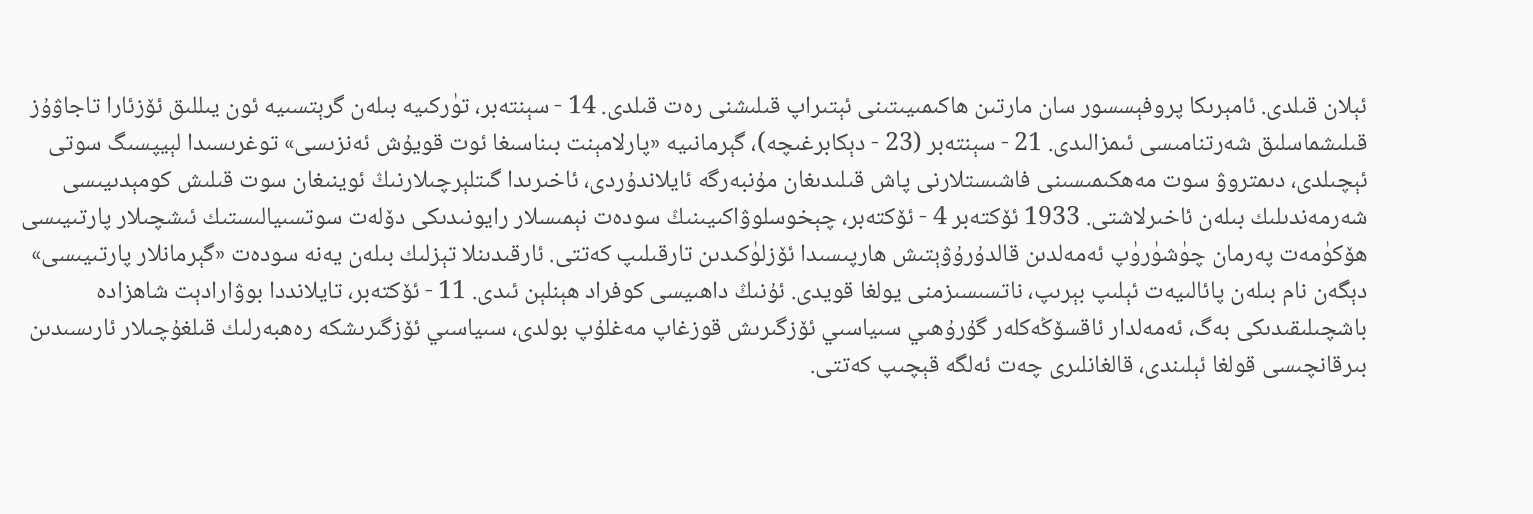ئېلان قىلدى. ئامېرىكا پروفېسسور سان مارتىن ھاكىمىيىتىنى ئېتىراپ قىلىشنى رەت قىلدى. 14 - سېنتەبر، تۈركىيە بىلەن گرېتسىيە ئون يىللىق ئۆزئارا تاجاۋۇز قىلىشماسلىق شەرتنامىسى ئىمزالىدى. 21 - سېنتەبر (23 - دېكابرغىچە)، گېرمانىيە «پارلامېنت بىناسىغا ئوت قويۇش ئەنزىسى» توغرىسىدا لېيپسىگ سوتى ئېچىلدى، دىمتروۋ سوت مەھكىمىسىنى فاشىستلارنى پاش قىلىدىغان مۇنبەرگە ئايلاندۇردى، ئاخىرىدا گىتلېرچىلارنىڭ ئوينىغان سوت قىلىش كومېدىيىسى شەرمەندىلىك بىلەن ئاخىرلاشتى. 1933 ئۆكتەبر 4 - ئۆكتەبر، چېخوسلوۋاكىيىنىڭ سودەت نېمىسلار رايونىدىكى دۆلەت سوتسىيالىستىك ئىشچىلار پارتىيىسى ھۆكۈمەت پەرمان چۈشۈرۈپ ئەمەلدىن قالدۇرۇۋېتىش ھارپىسىدا ئۆزلۈكىدىن تارقىلىپ كەتتى. ئارقىدىنلا تېزلىك بىلەن يەنە سودەت «گېرمانلار پارتىيىسى» دېگەن نام بىلەن پائالىيەت ئېلىپ بېرىپ، ناتسىسىزمنى يولغا قويدى. ئۇنىڭ داھىيسى كوفراد ھېنلېن ئىدى. 11 - ئۆكتەبر، تايلانددا بوۋارادېت شاھزادە باشچىلىقىدىكى بەگ، ئەمەلدار ئاقسۆڭەكلەر گۇرۇھىي سىياسىي ئۆزگىرىش قوزغاپ مەغلۇپ بولدى، سىياسىي ئۆزگىرىشكە رەھبەرلىك قىلغۇچىلار ئارىسىدىن بىرقانچىسى قولغا ئېلىندى، قالغانلىرى چەت ئەلگە قېچىپ كەتتى.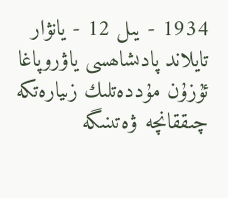1934 - يىل 12 - يانۋار تايلاند پادىشاھسى ياۋروپاغا ئۇزۇن مۇددەتلىك زىيارەتكە چىققانچە ۋەتىنىگە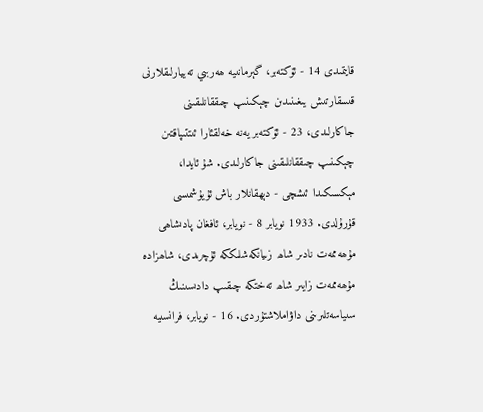قايتمىدى 14 - ئۆكتەبر، گېرمانىيە ھەربىي تەييارلىقلارنى قىسقارتىش يىغىنىدىن چېكىنىپ چىققانلىقىنى جاكارلىدى، 23 - ئۆكتەبر يەنە خەلقئارا ئىتتىپاقتىن چېكىنىپ چىققانلىقىنى جاكارلىدى. شۇ ئايدا، مېكسىكىدا ئىشچى - دېھقانلار باش ئۇيۇشمىسى قۇرۇلدى. 1933 نويابر 8 - نويابر، ئافغان پادىشاھى مۇھەممەت نادىر شاھ زىيانكەشلىككە ئۇچرىدى، شاھزادە مۇھەممەت زايىر شاھ تەختكە چىقىپ دادىسىنىڭ سىياسەتلىرىنى داۋاملاشتۇردى. 16 - نويابر، فرانسىيە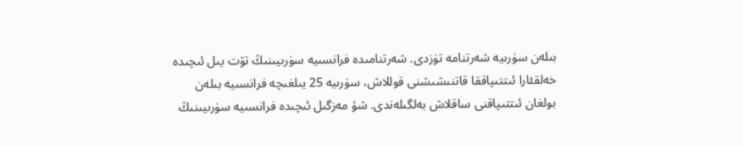بىلەن سۈرىيە شەرتنامە تۈزدى. شەرتنامىدە فرانسىيە سۈرىيىنىڭ تۆت يىل ئىچىدە خەلقئارا ئىتتىپاققا قاتنىشىشنى قوللاش، سۈرىيە 25 يىلغىچە فرانسىيە بىلەن بولغان ئىتتىپاقنى ساقلاش بەلگىلەندى. شۇ مەزگىل ئىچىدە فرانسىيە سۈرىيىنىڭ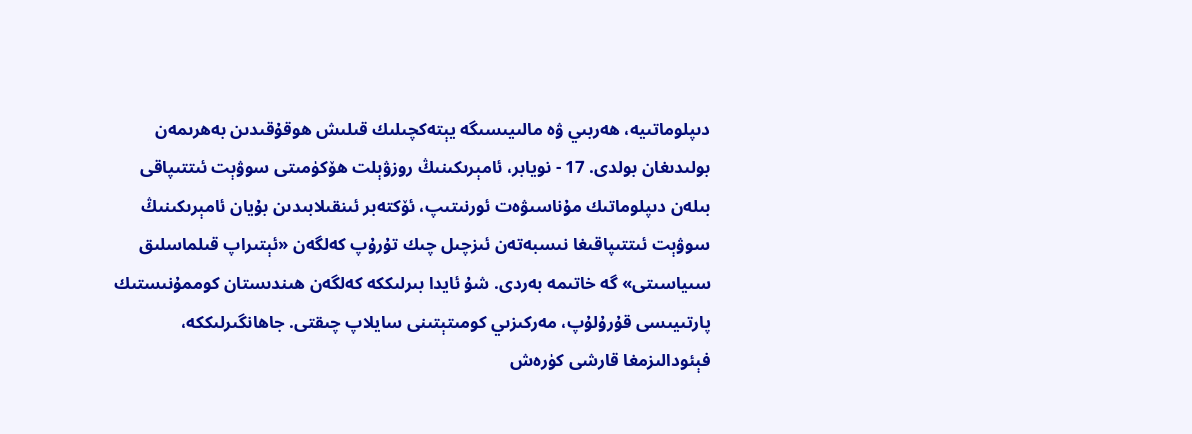دىپلوماتىيە، ھەربىي ۋە مالىيىسىگە يېتەكچىلىك قىلىش ھوقۇقىدىن بەھرىمەن بولىدىغان بولدى. 17 - نويابر، ئامېرىكىنىڭ روزۋېلت ھۆكۈمىتى سوۋېت ئىتتىپاقى بىلەن دىپلوماتىك مۇناسىۋەت ئورنىتىپ، ئۆكتەبر ئىنقىلابىدىن بۇيان ئامېرىكىنىڭ سوۋېت ئىتتىپاقىغا نىسبەتەن ئىزچىل چىك تۇرۇپ كەلگەن «ئېتىراپ قىلماسلىق سىياسىتى» گە خاتىمە بەردى. شۇ ئايدا بىرلىككە كەلگەن ھىندىستان كوممۇنىستىك پارتىيىسى قۇرۇلۇپ، مەركىزىي كومىتېتىنى سايلاپ چىقتى. جاھانگىرلىككە، فېئودالىزمغا قارشى كۈرەش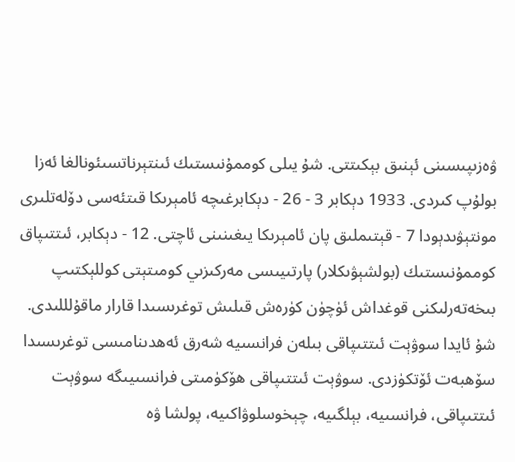ۋەزىپىسىنى ئېنىق بېكىتتى. شۇ يىلى كوممۇنىستىك ئىنتېرناتسىئونالغا ئەزا بولۇپ كىردى. 1933 دېكابر 3 - 26 - دېكابرغىچە ئامېرىكا قىتئەسى دۆلەتلىرى مونتېۋىدېودا 7 - قېتىملىق پان ئامېرىكا يىغىنىنى ئاچتى. 12 - دېكابر، ئىتتىپاق كوممۇنىستىك (بولشېۋىكلار) پارتىيىسى مەركىزىي كومىتېتى كوللېكتىپ بىخەتەرلىكنى قوغداش ئۈچۈن كۈرەش قىلىش توغرىسىدا قارار ماقۇلللىدى. شۇ ئايدا سوۋېت ئىتتىپاقى بىلەن فرانسىيە شەرق ئەھدىنامىسى توغرىسىدا سۆھبەت ئۆتكۈزدى. سوۋېت ئىتتىپاقى ھۆكۈمىتى فرانسىيىگە سوۋېت ئىتتىپاقى، فرانسىيە، بېلگىيە، چېخوسلوۋاكىيە، پولشا ۋە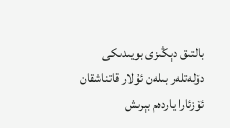بالتىق دېڭىزى بويىدىكى دۆلەتلەر بىلەن ئۇلار قاتناشقان ئۆزئارا ياردەم بېرىش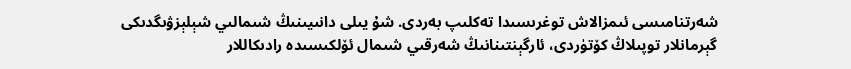شەرتنامىسى ئىمزالاش توغرىسىدا تەكلىپ بەردى. شۇ يىلى دانىيىنىڭ شىمالىي شېلېزۋىگدىكى گېرمانلار توپىلاڭ كۆتۈردى، ئارگېنتىنانىڭ شەرقىي شىمال ئۆلكىسىدە رادىكاللار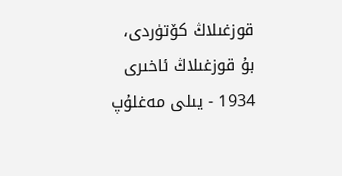قوزغىلاڭ كۆتۈردى، بۇ قوزغىلاڭ ئاخىرى 1934 - يىلى مەغلۇپ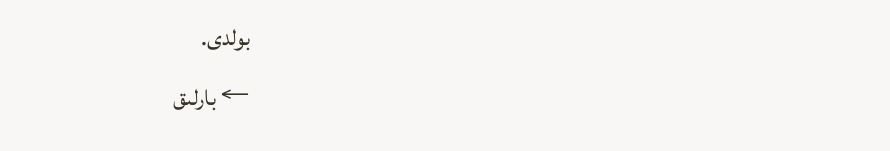بولدى.
← بارلىق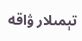تېمىلار ۋاقە